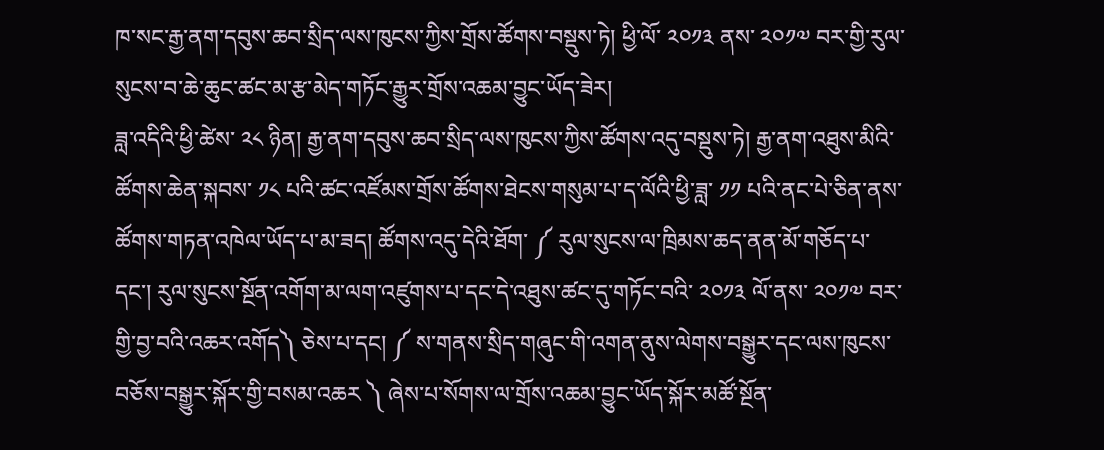ཁ་སང་རྒྱ་ནག་དབུས་ཆབ་སྲིད་ལས་ཁུངས་ཀྱིས་གྲོས་ཚོགས་བསྡུས་ཏེ། ཕྱི་ལོ་ ༢༠༡༣ ནས་ ༢༠༡༧ བར་གྱི་རུལ་སུངས་བ་ཆེ་ཆུང་ཚང་མ་རྩ་མེད་གཏོང་རྒྱུར་གྲོས་འཆམ་བྱུང་ཡོད་ཟེར།
ཟླ་འདིའི་ཕྱི་ཚེས་ ༢༨ ཉིན། རྒྱ་ནག་དབུས་ཆབ་སྲིད་ལས་ཁུངས་ཀྱིས་ཚོགས་འདུ་བསྡུས་ཏེ། རྒྱ་ནག་འཐུས་མིའི་ཚོགས་ཆེན་སྐབས་ ༡༨ པའི་ཚང་འཛོམས་གྲོས་ཚོགས་ཐེངས་གསུམ་པ་ད་ལོའི་ཕྱི་ཟླ་ ༡༡ པའི་ནང་པེ་ཅིན་ནས་ཚོགས་གཏན་འཁེལ་ཡོད་པ་མ་ཟད། ཚོགས་འདུ་དེའི་ཐོག་ ༼ རུལ་སུངས་ལ་ཁྲིམས་ཆད་ནན་མོ་གཅོད་པ་དང་། རུལ་སུངས་སྔོན་འགོག་མ་ལག་འཛུགས་པ་དང་དེ་འཐུས་ཚང་དུ་གཏོང་བའི་ ༢༠༡༣ ལོ་ནས་ ༢༠༡༧ བར་གྱི་བྱ་བའི་འཆར་འགོད༽ ཅེས་པ་དང། ༼ ས་གནས་སྲིད་གཞུང་གི་འགན་ནུས་ལེགས་བསྒྱུར་དང་ལས་ཁུངས་བཅོས་བསྒྱུར་སྐོར་གྱི་བསམ་འཆར ༽ ཞེས་པ་སོགས་ལ་གྲོས་འཆམ་བྱུང་ཡོད་སྐོར་མཚོ་སྔོན་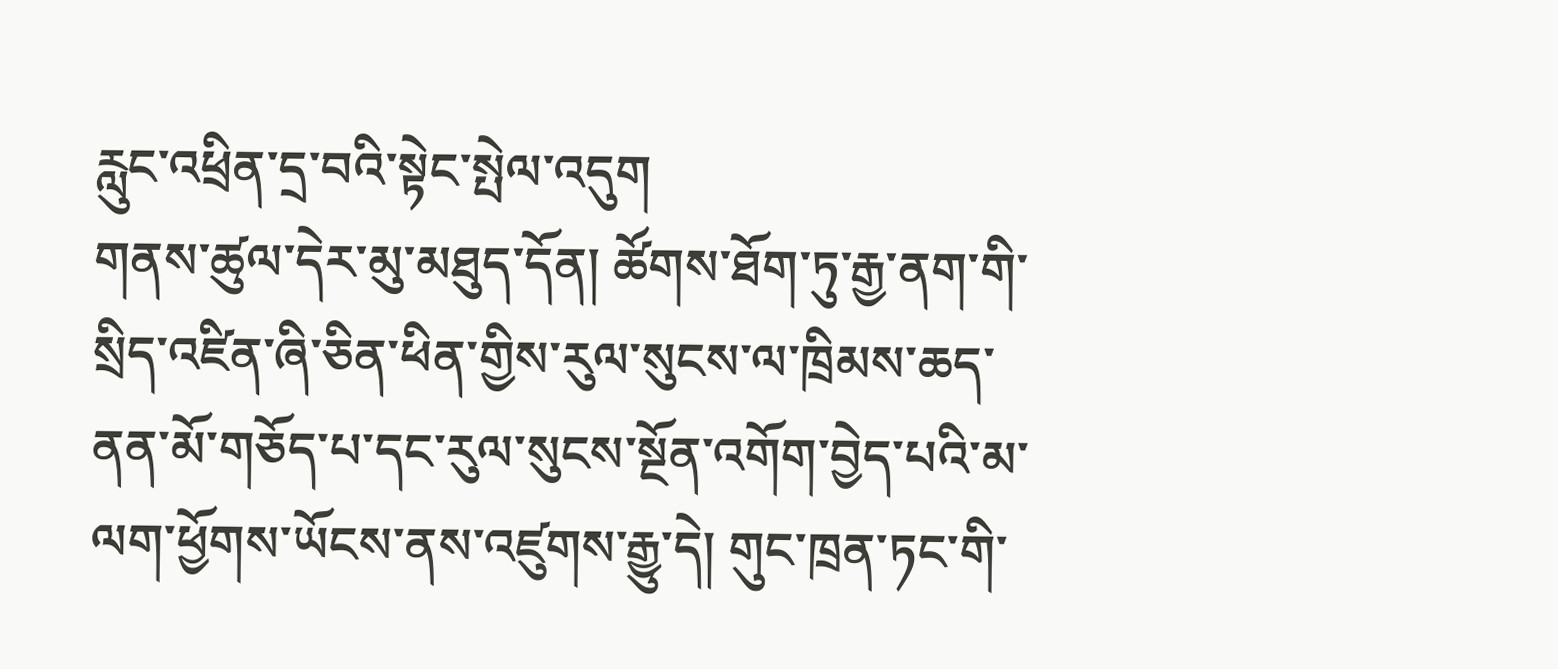རླུང་འཕྲིན་དྲ་བའི་སྟེང་སྤེལ་འདུག
གནས་ཚུལ་དེར་མུ་མཐུད་དོན། ཚོགས་ཐོག་ཏུ་རྒྱ་ནག་གི་སྲིད་འཛིན་ཞི་ཅིན་ཕིན་གྱིས་རུལ་སུངས་ལ་ཁྲིམས་ཆད་ནན་མོ་གཅོད་པ་དང་རུལ་སུངས་སྔོན་འགོག་བྱེད་པའི་མ་ལག་ཕྱོགས་ཡོངས་ནས་འཛུགས་རྒྱུ་དེ། གུང་ཁྲན་ཏང་གི་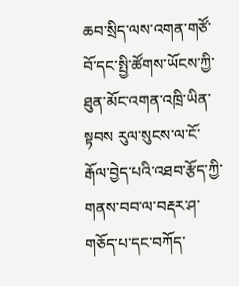ཆབ་སྲིད་ལས་འགན་གཙོ་བོ་དང་སྤྱི་ཚོགས་ཡོངས་ཀྱི་ཐུན་མོང་འགན་འཁྲི་ཡིན་སྟབས རུལ་སུངས་ལ་ངོ་རྒོལ་བྱེད་པའི་འཐབ་རྩོད་ཀྱི་གནས་བབ་ལ་བརྡར་ཤ་གཅོད་པ་དང་བཀོད་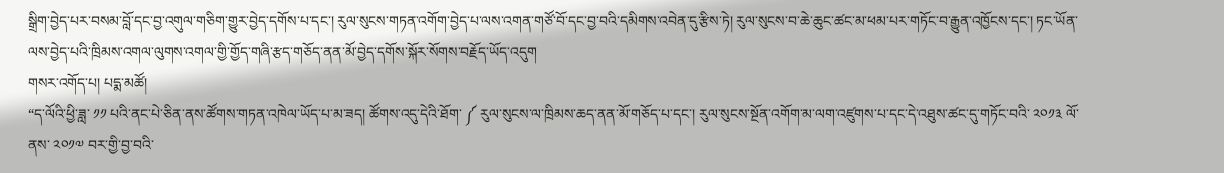སྒྲིག་བྱེད་པར་བསམ་བློ་དང་བྱ་འགུལ་གཅིག་གྱུར་བྱེད་དགོས་པ་དང་། རུལ་སུངས་གཏན་འགོག་བྱེད་པ་ལས་འགན་གཙོ་བོ་དང་བྱ་བའི་དམིགས་འབེན་དུ་རྩིས་ཏེ། རུལ་སུངས་བ་ཆེ་ཆུང་ཚང་མ་ཕམ་པར་གཏོང་བ་རྒྱུན་འཁྱོངས་དང་། ཏང་ཡོན་ལས་བྱེད་པའི་ཁྲིམས་འགལ་ལུགས་འགལ་གྱི་གྱོད་གཞི་རྩད་གཅོད་ནན་མོ་བྱེད་དགོས་སྐོར་སོགས་བརྗོད་ཡོད་འདུག
གསར་འགོད་པ། པདྨ་མཚོ།
“ད་ལོའི་ཕྱི་ཟླ་ ༡༡ པའི་ནང་པེ་ཅིན་ནས་ཚོགས་གཏན་འཁེལ་ཡོད་པ་མ་ཟད། ཚོགས་འདུ་དེའི་ཐོག་ ༼ རུལ་སུངས་ལ་ཁྲིམས་ཆད་ནན་མོ་གཅོད་པ་དང་། རུལ་སུངས་སྔོན་འགོག་མ་ལག་འཛུགས་པ་དང་དེ་འཐུས་ཚང་དུ་གཏོང་བའི་ ༢༠༡༣ ལོ་ནས་ ༢༠༡༧ བར་གྱི་བྱ་བའི་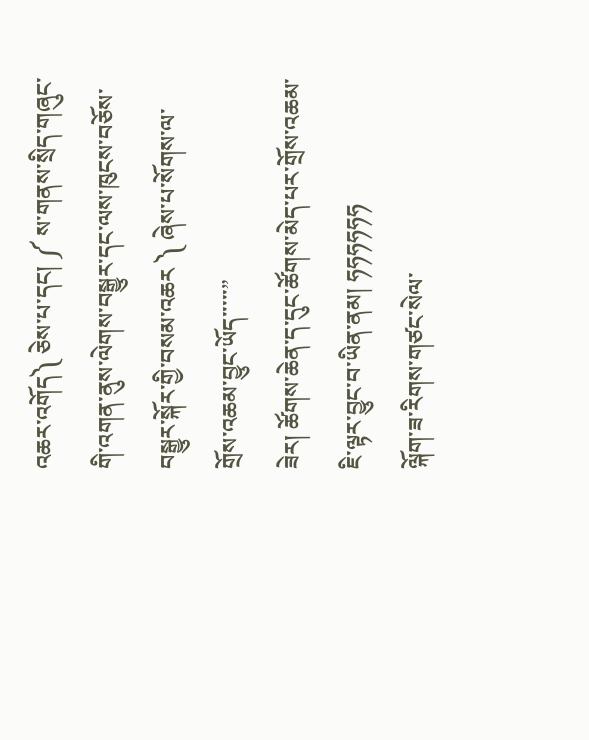འཆར་འགོད༽ ཅེས་པ་དང། ༼ ས་གནས་སྲིད་གཞུང་གི་འགན་ནུས་ལེགས་བསྒྱུར་དང་ལས་ཁུངས་བཅོས་བསྒྱུར་སྐོར་གྱི་བསམ་འཆར ༽ ཞེས་པ་སོགས་ལ་གྲོས་འཆམ་བྱུང་ཡོད་་་་་”
ཟེར། ཚོགས་ཆེན་ད་དུང་ཚོགས་མེད་པར་གྲོས་འཆམ་ཇི་ལྟར་བྱུང་བ་ཡིན་ནམ། ཧཧཧཧཧཧ
ལྐོག་ཟ་རིགས་གཙང་སེལ་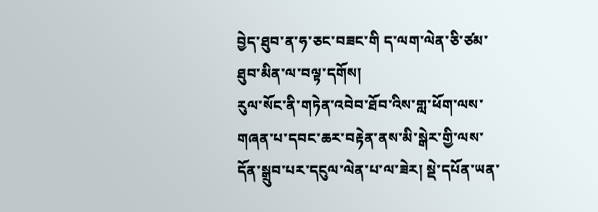བྱེད་ཐུབ་ན་ཧ་ཅང་བཟང་གི ད་ལག་ལེན་ཅི་ཙམ་ཐུབ་མིན་ལ་བལྟ་དགོས།
རུལ་སོང་ནི་གཏེན་འབེབ་ཐོབ་འིས་གླ་ཕོག་ལས་གཞན་པ་དབང་ཆར་བརྟེན་ནས་མི་སྒེར་གྱི་ལས་དོན་སྒྲུབ་པར་དངུལ་ལེན་པ་ལ་ཟེར། སྡེ་དཔོན་ཡན་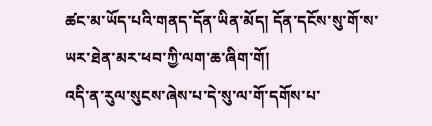ཚང་མ་ཡོད་པའི་གནད་དོན་ཡིན་མོད། དོན་དངོས་སུ་གོ་ས་ཡར་ཐེན་མར་ཕབ་ཀྱི་ལག་ཆ་ཞིག་གོ།
འདི་ན་རུལ་སུངས་ཞེས་པ་དེ་སུ་ལ་གོ་དགོས་པ་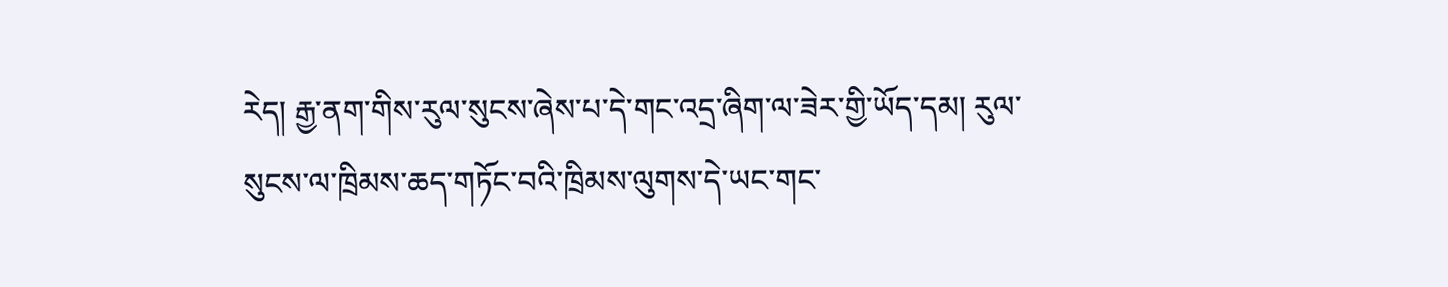རེད། རྒྱ་ནག་གིས་རུལ་སུངས་ཞེས་པ་དེ་གང་འདྲ་ཞིག་ལ་ཟེར་གྱི་ཡོད་དམ། རུལ་སུངས་ལ་ཁྲིམས་ཆད་གཏོང་བའི་ཁྲིམས་ལུགས་དེ་ཡང་གང་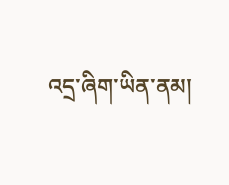འདྲ་ཞིག་ཡིན་ནམ།